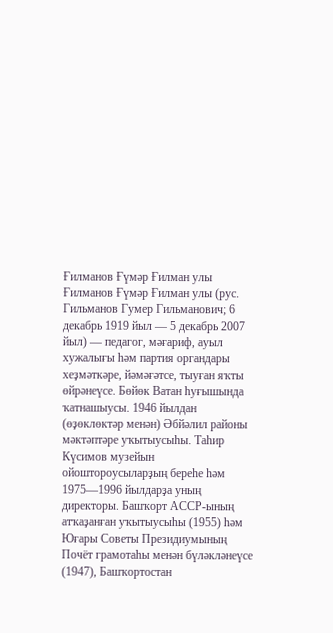Ғилманов Ғүмәр Ғилман улы
Ғилманов Ғүмәр Ғилман улы (рус. Гильманов Гумер Гильманович; 6 декабрь 1919 йыл — 5 декабрь 2007 йыл) — педагог, мәғариф, ауыл хужалығы һәм партия органдары хеҙмәткәре, йәмәғәтсе, тыуған яҡты өйрәнеүсе. Бөйөк Ватан һуғышында ҡатнашыусы. 1946 йылдан (өҙөклөктәр менән) Әбйәлил районы мәктәптәре уҡытыусыһы. Таһир Күсимов музейын ойоштороусыларҙың береһе һәм 1975—1996 йылдарҙа уның директоры. Башҡорт АССР-ының атҡаҙанған уҡытыусыһы (1955) һәм Юғары Советы Президиумының Почёт грамотаһы менән бүләкләнеүсе (1947), Башҡортостан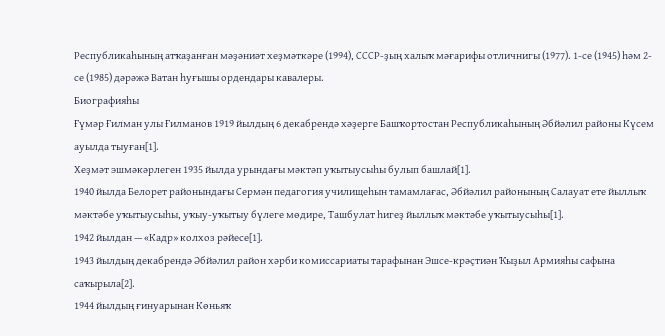Республикаһының атҡаҙанған мәҙәниәт хеҙмәткәре (1994), СССР-ҙың халыҡ мәғарифы отличнигы (1977). 1-се (1945) һәм 2-се (1985) дәрәжә Ватан һуғышы ордендары кавалеры.
Биографияһы
Ғүмәр Ғилман улы Ғилманов 1919 йылдың 6 декабрендә хәҙерге Башҡортостан Республикаһының Әбйәлил районы Күсем ауылда тыуған[1].
Хеҙмәт эшмәкәрлеген 1935 йылда урындағы мәктәп уҡытыусыһы булып башлай[1].
1940 йылда Белорет районындағы Сермән педагогия училищеһын тамамлағас, Әбйәлил районының Салауат ете йыллыҡ мәктәбе уҡытыусыһы, уҡыу-уҡытыу бүлеге мөдире, Ташбулат һигеҙ йыллыҡ мәктәбе уҡытыусыһы[1].
1942 йылдан — «Кадр» колхоз рәйесе[1].
1943 йылдың декабрендә Әбйәлил район хәрби комиссариаты тарафынан Эшсе-крәҫтиән Ҡыҙыл Армияһы сафына саҡырыла[2].
1944 йылдың ғинуарынан Көньяҡ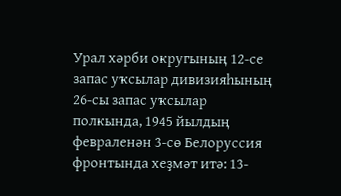Урал хәрби округының 12-се запас уҡсылар дивизияһының 26-сы запас уҡсылар полкында, 1945 йылдың февраленән 3-сө Белоруссия фронтында хеҙмәт итә: 13-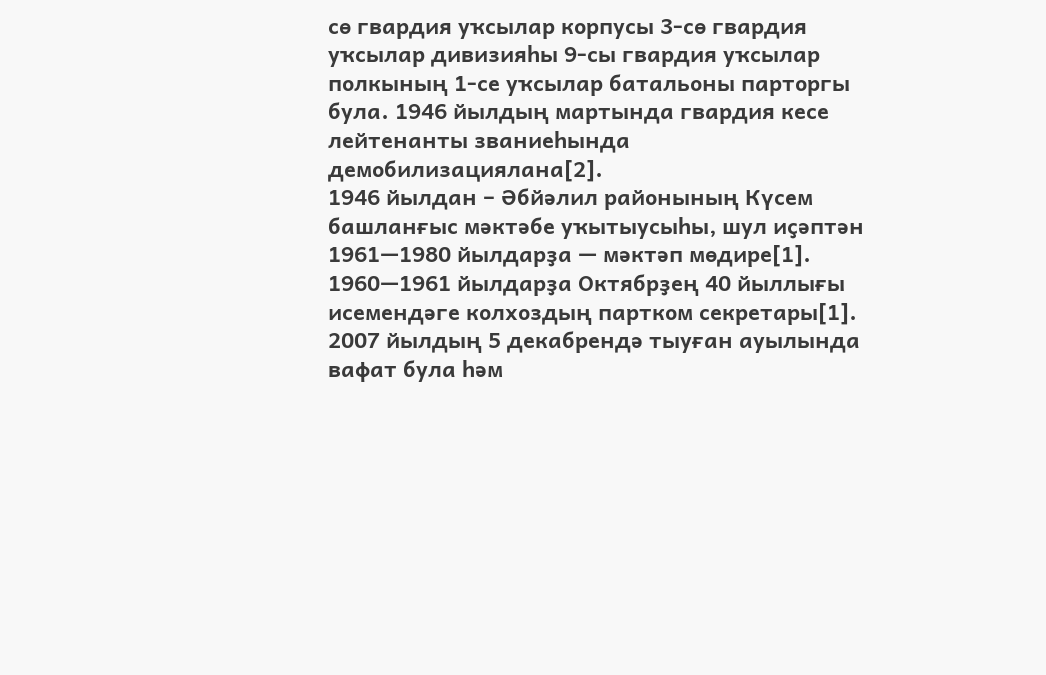сө гвардия уҡсылар корпусы 3-сө гвардия уҡсылар дивизияһы 9-сы гвардия уҡсылар полкының 1-се уҡсылар батальоны парторгы була. 1946 йылдың мартында гвардия кесе лейтенанты званиеһында демобилизациялана[2].
1946 йылдан – Әбйәлил районының Күсем башланғыс мәктәбе уҡытыусыһы, шул иҫәптән 1961—1980 йылдарҙа — мәктәп мөдире[1].
1960—1961 йылдарҙа Октябрҙең 40 йыллығы исемендәге колхоздың партком секретары[1].
2007 йылдың 5 декабрендә тыуған ауылында вафат була һәм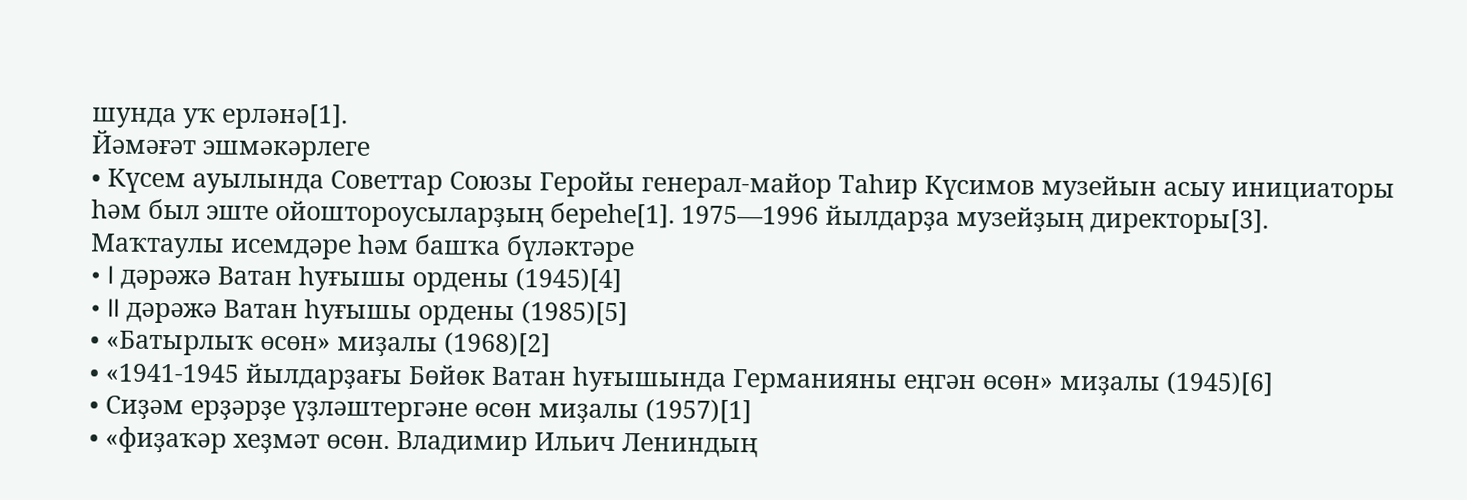шунда уҡ ерләнә[1].
Йәмәғәт эшмәкәрлеге
• Күсем ауылында Советтар Союзы Геройы генерал-майор Таһир Күсимов музейын асыу инициаторы һәм был эште ойоштороусыларҙың береһе[1]. 1975—1996 йылдарҙа музейҙың директоры[3].
Маҡтаулы исемдәре һәм башҡа бүләктәре
• I дәрәжә Ватан һуғышы ордены (1945)[4]
• II дәрәжә Ватан һуғышы ордены (1985)[5]
• «Батырлыҡ өсөн» миҙалы (1968)[2]
• «1941-1945 йылдарҙағы Бөйөк Ватан һуғышында Германияны еңгән өсөн» миҙалы (1945)[6]
• Сиҙәм ерҙәрҙе үҙләштергәне өсөн миҙалы (1957)[1]
• «фиҙаҡәр хеҙмәт өсөн. Владимир Ильич Лениндың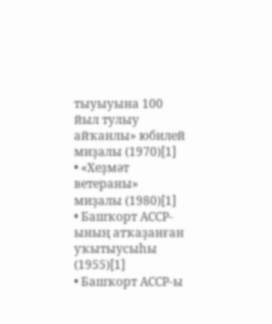тыуыуына 100 йыл тулыу айҡанлы» юбилей миҙалы (1970)[1]
• «Хеҙмәт ветераны» миҙалы (1980)[1]
• Башҡорт АССР-ының атҡаҙанған уҡытыусыһы (1955)[1]
• Башҡорт АССР-ы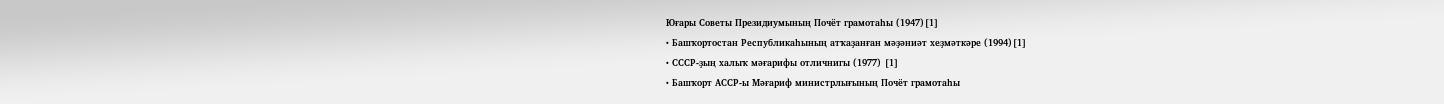Юғары Советы Президиумының Почёт грамотаһы (1947)[1]
• Башҡортостан Республикаһының атҡаҙанған мәҙәниәт хеҙмәткәре (1994)[1]
• СССР-ҙың халыҡ мәғарифы отличнигы (1977) [1]
• Башҡорт АССР-ы Мәғариф министрлығының Почёт грамотаһы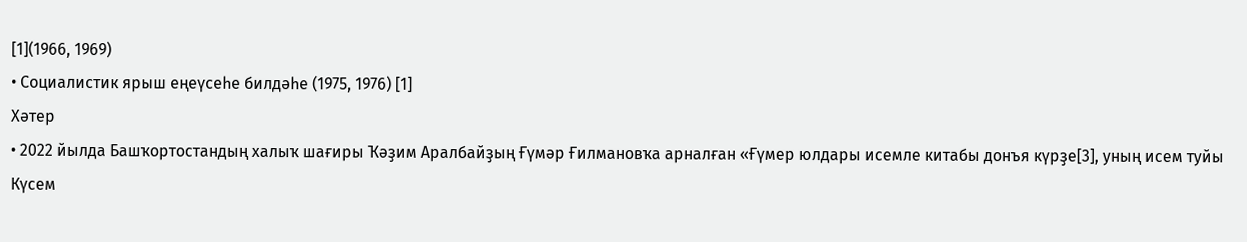[1](1966, 1969)
• Социалистик ярыш еңеүсеһе билдәһе (1975, 1976) [1]
Хәтер
• 2022 йылда Башҡортостандың халыҡ шағиры Ҡәҙим Аралбайҙың Ғүмәр Ғилмановҡа арналған «Ғүмер юлдары исемле китабы донъя күрҙе[3], уның исем туйы Күсем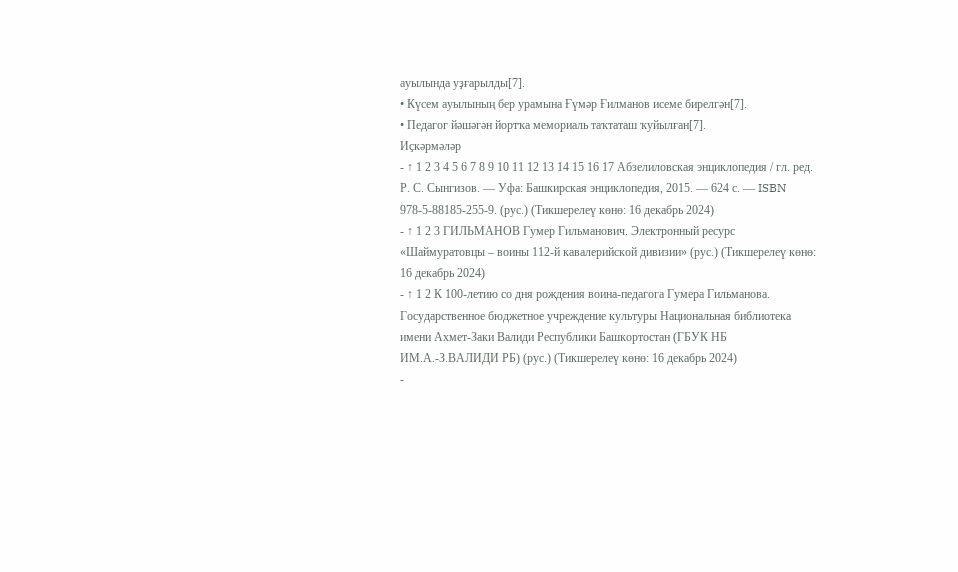ауылында уҙғарылды[7].
• Күсем ауылының бер урамына Ғүмәр Ғилманов исеме бирелгән[7].
• Педагог йәшәгән йортҡа мемориаль таҡтаташ ҡуйылған[7].
Иҫкәрмәләр
- ↑ 1 2 3 4 5 6 7 8 9 10 11 12 13 14 15 16 17 Абзелиловская энциклопедия / гл. ред. Р. С. Сынгизов. — Уфа: Башкирская энциклопедия, 2015. — 624 с. — ISBN 978-5-88185-255-9. (рус.) (Тикшерелеү көнө: 16 декабрь 2024)
- ↑ 1 2 3 ГИЛЬМАНОВ Гумер Гильманович. Электронный ресурс «Шаймуратовцы – воины 112-й кавалерийской дивизии» (рус.) (Тикшерелеү көнө: 16 декабрь 2024)
- ↑ 1 2 К 100-летию со дня рождения воина-педагога Гумера Гильманова. Государственное бюджетное учреждение культуры Национальная библиотека имени Ахмет-Заки Валиди Республики Башкортостан (ГБУК НБ ИМ.А.-З.ВАЛИДИ РБ) (рус.) (Тикшерелеү көнө: 16 декабрь 2024)
-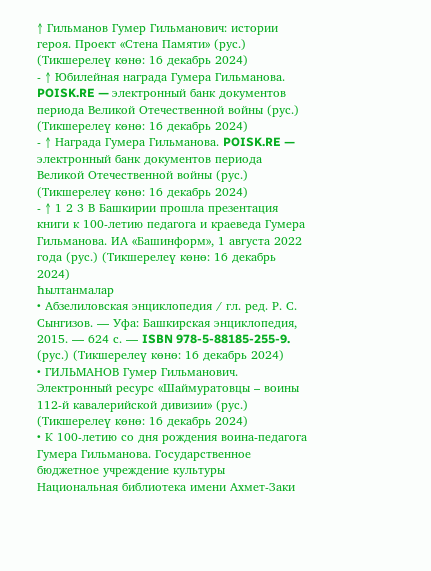↑ Гильманов Гумер Гильманович: истории героя. Проект «Стена Памяти» (рус.) (Тикшерелеү көнө: 16 декабрь 2024)
- ↑ Юбилейная награда Гумера Гильманова. POISK.RE — электронный банк документов периода Великой Отечественной войны (рус.) (Тикшерелеү көнө: 16 декабрь 2024)
- ↑ Награда Гумера Гильманова. POISK.RE — электронный банк документов периода Великой Отечественной войны (рус.) (Тикшерелеү көнө: 16 декабрь 2024)
- ↑ 1 2 3 В Башкирии прошла презентация книги к 100-летию педагога и краеведа Гумера Гильманова. ИА «Башинформ», 1 августа 2022 года (рус.) (Тикшерелеү көнө: 16 декабрь 2024)
Һылтанмалар
• Абзелиловская энциклопедия / гл. ред. Р. С. Сынгизов. — Уфа: Башкирская энциклопедия, 2015. — 624 с. — ISBN 978-5-88185-255-9. (рус.) (Тикшерелеү көнө: 16 декабрь 2024)
• ГИЛЬМАНОВ Гумер Гильманович. Электронный ресурс «Шаймуратовцы – воины 112-й кавалерийской дивизии» (рус.) (Тикшерелеү көнө: 16 декабрь 2024)
• К 100-летию со дня рождения воина-педагога Гумера Гильманова. Государственное бюджетное учреждение культуры Национальная библиотека имени Ахмет-Заки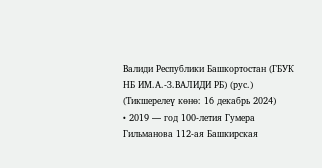Валиди Республики Башкортостан (ГБУК НБ ИМ.А.-З.ВАЛИДИ РБ) (рус.) (Тикшерелеү көнө: 16 декабрь 2024)
• 2019 — год 100-летия Гумера Гильманова 112-ая Башкирская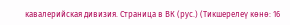кавалерийская дивизия. Страница в ВК (рус.) (Тикшерелеү көнө: 16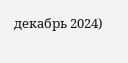декабрь 2024)